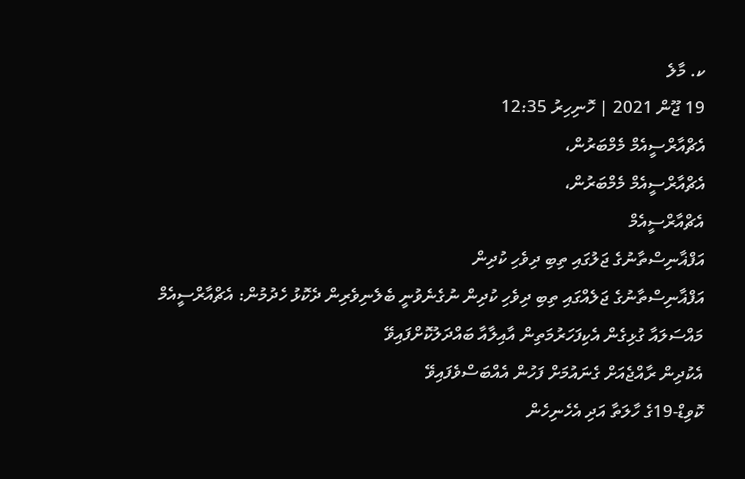ކ. މާލެ
19 ޖޫން 2021 | ހޮނިހިރު 12:35
އެޗްއާރްސީއެމް މެމްބަރުން،
އެޗްއާރްސީއެމް މެމްބަރުން،
އެޗްއާރްސީއެމް
އަފްޣާނިސްތާނުގެ ޖަލުގައި ތިބި ދިވެހި ކުދިން
އަފްޣާނިސްތާނުގެ ޖަލެއްގައި ތިބި ދިވެހި ކުދިން ނުގެނެވުނީ ބެލެނިވެރިން ދެކޮޅު ހެދުމުން: އެޗްއާރްސީއެމް
މައްސަލައާ ގުޅިގެން އެކިފަހަރުމަތިން އާއިލާއާ ބައްދަލުކޮށްފައިވޭ
އެކުދިން ރާއްޖެއަށް ގެނައުމަށް ފަހުން އެއްބަސްވެފައިވޭ
ކޮވިޑް-19ގެ ހާލަތާ އަދި އެހެނިހެން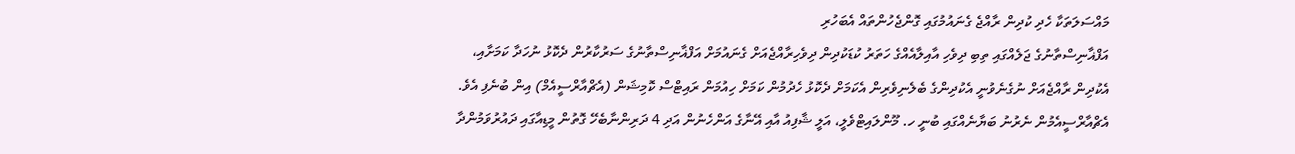މައްސަލަތަކާ ހެދި ކުދިން ރާއްޖެ ގެނައުމުގައި ގޮންޖެހުންތައް އެބަހުރި
އަފްޣާނިސްތާނުގެ ޖަލެއްގައި ތިބި ދިވެހި އާއިލާއެއްގެ ހަތަރު ކުޑަކުދިން ދިވެހިރާއްޖެއަށް ގެނައުމަށް އަފްޣާނިސްތާނުގެ ސަރުކާރުން ދެކޮޅު ނުހަދާ ކަމަށާއި، އެކުދިން ރާއްޖެއަށް ނުގެނެވުނީ އެކުދިންގެ ބެލެނިވެރިން އެކަމަށް ދެކޮޅު ހެދުމުން ކަމަށް ހިއުމަން ރައިޓްސް ކޮމިޝަން (އެޗްއާރްސީއެމް) އިން ބުނެފި އެވެ.
އެޗްއާރްސީއެމުން ނެރުނު ބަޔާނެއްގައި ބުނީ ހ. މޫންލައިޓްވެލީ، އަލީ ޝާފިއު އާއި އޭނާގެ އަންހެނުން އަދި 4 ދަރިންނާބެހޭ ގޮތުން މީޑިއާގައި ދައުރުވަމުންދާ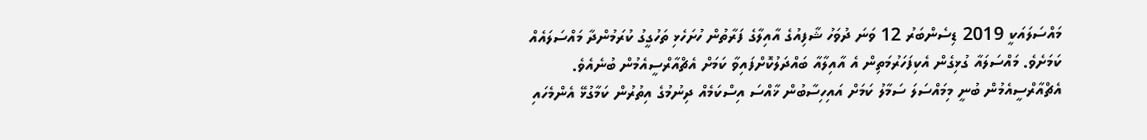މައްސަލައަކީ 2019 ޑިސެންބަރު 12 ވަނަ ދުވަހު ޝާފިއުގެ އާއިލާގެ ފަރާތުން ހުށަހެޅި ތަހުގީގު ކުރަމުންދާ މައްސަލައެއް ކަމަށެވެ. މައްސަލައާ ގުޅިގެން އެކިފަހަރުމަތިން އެ އާއިލާއާ ބައްދަލުކޮށްފައިވާ ކަމަށް އެޗްއާރްސީއެމުން ބުނެއެވެ.
އެޗްއާރްސީއެމުން ބުނީ މިމައްސަލަ ސަމާލު ކަމަށް އައިހިސާބުން ޚާއްސަ އިސްކަމެއް ދިނުމުގެ އިތުރުން ކަމާގުޅޭ އެންމެހައި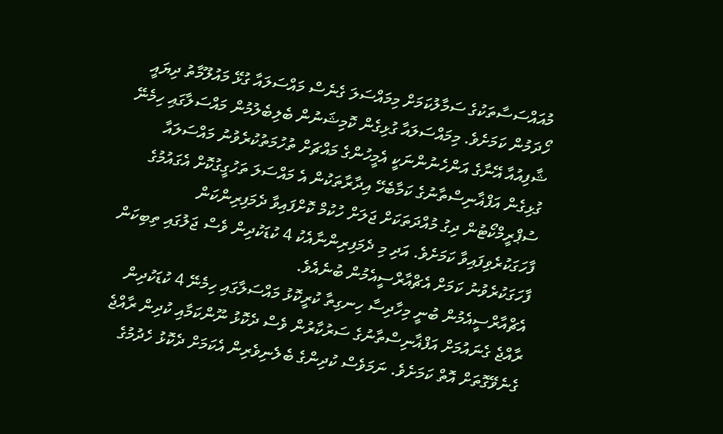މުއައްސަސާތަކުގެ ސަމާލުކަމަށް މިމައްސަލަ ގެނެސް މައްސަލައާ ގުޅޭ މައުލޫމާތު ދިޔައީ ހޯދަމުން ކަމަށެވެ. މިމައްސަލައާ ގުޅިގެން ކޮމިޝަނުން ބެލިބެލުމުން މައްސަލާގައި ހިމެނޭ ޝާފިއުއާ އޭނާގެ އަންހެނުންނަކީ އެމީހުންގެ މައްޗަށް ތުހުމަތުކުރެވުނު މައްސަލައާ ގުޅިގެން އަފްޣާނިސްތާނުގެ ކަމާބެހޭ އިދާރާތަކުން އެ މައްސަލަ ތަހުގީގުކޮށް އެގައުމުގެ ސުޕްރީމްކޯޓުން ދިގު މުއްދަތަކަށް ޖަލަށް ހުކުމް ކޮށްފައިވާ ދެމަފިރިންކަން ފާހަގަކުރެވިފައިވާ ކަމަށެވެ. އަދި މި ދެމަފިރިންނާއެކު 4 ކުޑަކުދިން ވެސް ޖަލުގައި ތިބިކަން ފާހަގަކުރެވުނު ކަމަށް އެޗްއާރްސީއެމުން ބުނެއެވެ.
އެޗްއާރްސީއެމުން ބުނީ މިހާދިސާ ހިނގިތާ ކުރީކޮޅު މައްސަލާގައި ހިމެނޭ 4 ކުޑަކުދިން ރާއްޖެ ގެނައުމަށް އަފްޣާނިސްތާނުގެ ސަރުކާރުން ވެސް ދެކޮޅު ނޫންކަމާއި ކުދިން ރާއްޖެ ގެނެވޭގޮތަށް އޮތް ކަމަށެވެ. ނަމަވެސް ކުދިންގެ ބެލެނިވެރިން އެކަމަށް ދެކޮޅު ހެދުމުގެ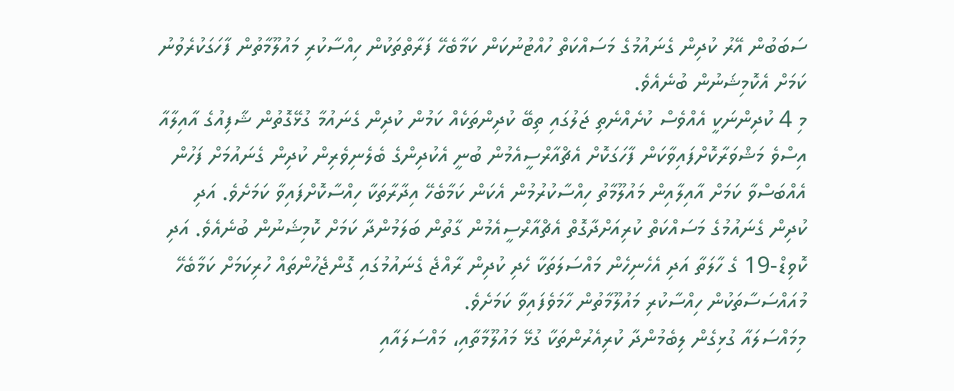ސަބަބުން އޭރު ކުދިން ގެނައުމުގެ މަސައްކަތް ހުއްޓުނުކަން ކަމާބެހޭ ފަރާތްތަކުން ހިއްސާކުރި މައުލޫމާތުން ފާހަގަކުރެވުނު ކަމަށް އެކޮމިޝަނުން ބުނެއެވެ.
މި 4 ކުދިންނަކީ އެއްވެސް ކުށެއްނެތި ޖަލުގައި ތިބޭ ކުދިންތަކެއް ކަމުން ކުދިން ގެނައުމާ ގުޅޭގޮތުން ޝާފިއުގެ އާއިލާއާ އިސްވެ މަޝްވަރާކޮށްފައިވާކަން ފާހަގަކޮށް އެޗްއާރްސީއެމުން ބުނީ އެކުދިންގެ ބެލެނިވެރިން ކުދިން ގެނައުމަށް ފަހުން އެއްބަސްވާ ކަމަށް އާއިލާއިން މައުލޫމާތު ހިއްސާކުރުމުން އެކަން ކަމާބެހޭ އިދާރާތަކާ ހިއްސާކޮށްފައިވާ ކަމަށެވެ. އަދި ކުދިން ގެނައުމުގެ މަސައްކަތް ކުރިއަށްދާގޮތް އެޗްއާރްސީއެމުން ގާތުން ބަލަމުންދާ ކަމަށް ކޮމިޝަނުން ބުނެއެވެ. އަދި ކޮވިޑް-19 ގެ ހާލަތާ އަދި އެހެނިހެން މައްސަލަތަކާ ހެދި ކުދިން ރާއްޖެ ގެނައުމުގައި ގޮންޖެހުންތައް ހުރިކަމަށް ކަމާބެހޭ މުއައްސަސާތަކުން ހިއްސާކުރި މައުލޫމާތުން ހާމަވެފައިވާ ކަމަށެވެ.
މިމައްސަލައާ ގުޅިގެން ލިބެމުންދާ ކުރިއެރުންތަކާ ގުޅޭ މައުލޫމާތާއި، މައްސަލައާއި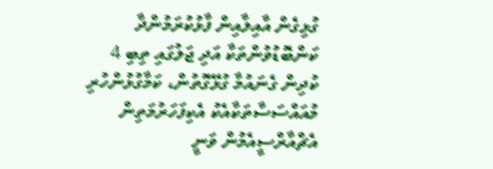ގުޅިގެން އާއިލާއިން ފާޅުކުރަމުންދާ ކަންބޮޑުވުންތަކާ އަދި ޖަލުގައި ތިބި 4 ކުދިން ގެނައުމާ ގުޅޭގޮތުން، ކަމާގުޅުންހުރި މުއައްސަސާތަކާއެކު އެކިފަހަރުމަތިން އެޗްއާރްސީއެމުން ވަނީ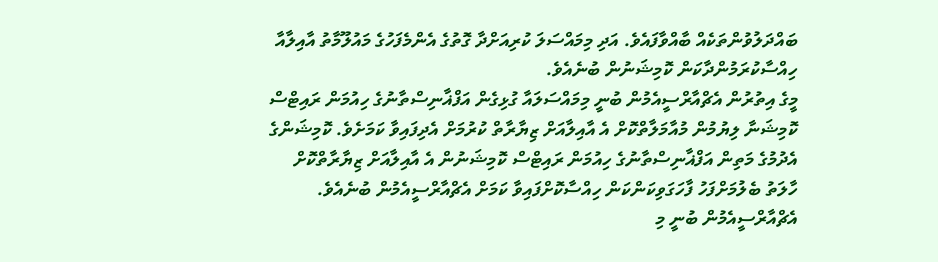ބައްދަލުވުންތަކެއް ބާއްވާފައެވެ. އަދި މިމައްސަލަ ކުރިއަށްދާ ގޮތުގެ އެންމެފަހުގެ މައުލޫމާތު އާއިލާއާ ހިއްސާކުރަމުންދާކަން ކޮމިޝަނުން ބުނެއެވެ.
މީގެ އިތުރުން އެޗްއާރްސީއެމުން ބުނީ މިމައްސަލައާ ގުޅިގެން އަފްޣާނިސްތާނުގެ ހިއުމަން ރައިޓްސް ކޮމިޝަނާ ލިޔުމުން މުއާމަލާތްކޮށް އެ އާއިލާއަށް ޒިޔާރާތް ކުރުމަށް އެދިފައިވާ ކަމަށެވެ. ކޮމިޝަންގެ އެދުމުގެ މަތިން އަފްޣާނިސްތާނުގެ ހިއުމަން ރައިޓްސް ކޮމިޝަނުން އެ އާއިލާއަށް ޒިޔާރާތްކޮށް ހާލަތު ބެލުމަށްފަހު ފާހަގަވިކަންކަން ހިއްސާކޮށްފައިވާ ކަމަށް އެޗްއާރްސީއެމުން ބުނެއެވެ.
އެޗްއާރްސީއެމުން ބުނީ މި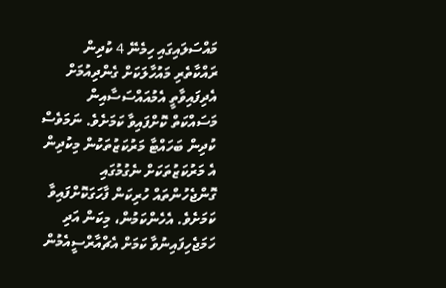މައްސަލައިގައި ހިމެނޭ 4 ކުދިން ރައްކާތެރި މައުހާލަކަށް ގެންދިއުމަށް އެދިފައިވާތީ އެމުއައްސަސާއިން މަސައްކަތް ކޮށްފައިވާ ކަމަށެވެ. ނަމަވެސް ކުދިން ބަހައްޓާ މަރުކަޒުތަކުން މިކުދިން އެ މަރުކަޒުތަކަށް ނެގުމުގައި ގޮންޖެހުންތައް ހުރިކަން ފާހަގަކޮށްފައިވާ ކަމަށެވެ. އެހެންކަމުން، މިކަން އަދި ހަމަޖެހިފައިނުވާ ކަމަށް އެޗްއާރްސީއެމުން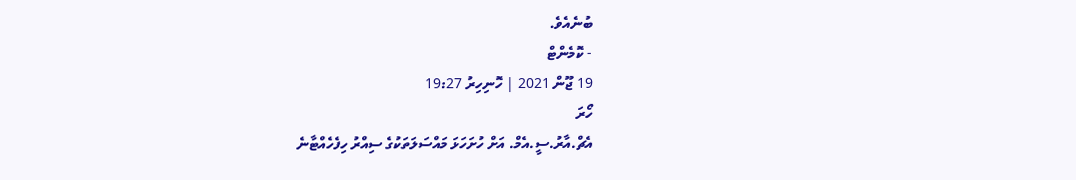ބުނެއެވެ.
- ކޮމެންޓް
19 ޖޫން 2021 | ހޮނިހިރު 19:27
ހޯރަ
އެޗް.އާރު.ސީ.އެމް. އަށް ހުށަހަޅަ މައްސަލަތަކުގެ ސިއްރު ހިފެހެއްޓާނެ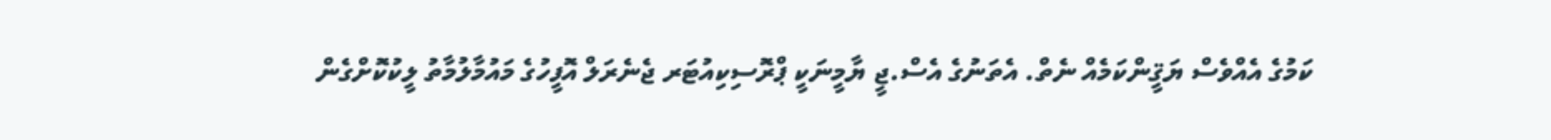ކަމުގެ އެއްވެސް ޔަޤީންކަމެއް ނެތް. އެތަނުގެ އެސް.ޖީ ޔާމީނަކީ ޕްރޮސިކިއުޓަރ ޖެނެރަލް އޮފީހުގެ މައުމާލުމާތު ލީކުކޮށްގެން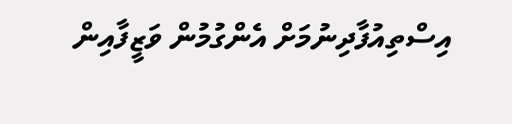އިސްތިއުފާދިނުމަށް އެންގުމުން ވަޒީފާއިން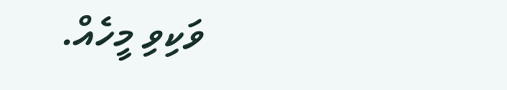ވަކިވި މީހެއް.